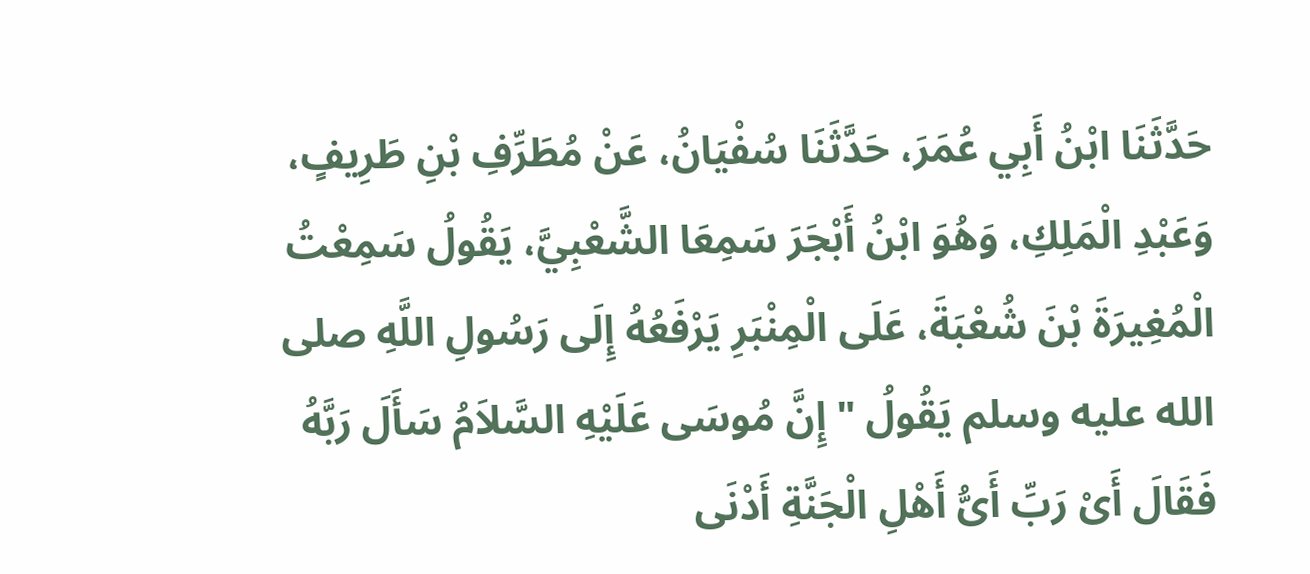حَدَّثَنَا ابْنُ أَبِي عُمَرَ، حَدَّثَنَا سُفْيَانُ، عَنْ مُطَرِّفِ بْنِ طَرِيفٍ، وَعَبْدِ الْمَلِكِ، وَهُوَ ابْنُ أَبْجَرَ سَمِعَا الشَّعْبِيَّ، يَقُولُ سَمِعْتُ الْمُغِيرَةَ بْنَ شُعْبَةَ، عَلَى الْمِنْبَرِ يَرْفَعُهُ إِلَى رَسُولِ اللَّهِ صلى الله عليه وسلم يَقُولُ " إِنَّ مُوسَى عَلَيْهِ السَّلاَمُ سَأَلَ رَبَّهُ فَقَالَ أَىْ رَبِّ أَىُّ أَهْلِ الْجَنَّةِ أَدْنَى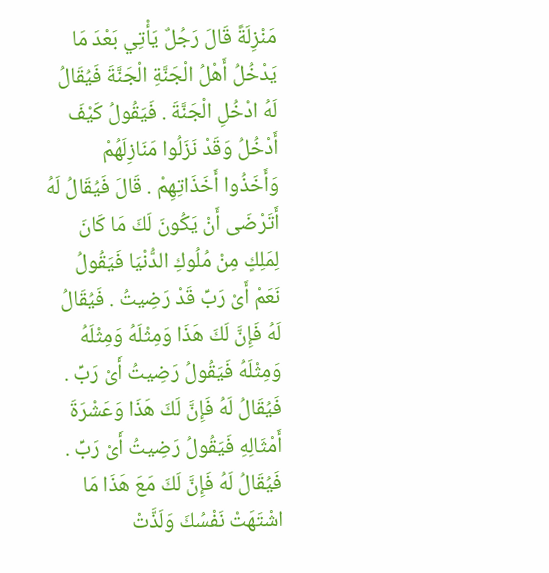مَنْزِلَةً قَالَ رَجُلٌ يَأْتِي بَعْدَ مَا يَدْخُلُ أَهْلُ الْجَنَّةِ الْجَنَّةَ فَيُقَالُ لَهُ ادْخُلِ الْجَنَّةَ . فَيَقُولُ كَيْفَ أَدْخُلُ وَقَدْ نَزَلُوا مَنَازِلَهُمْ وَأَخَذُوا أَخَذَاتِهِمْ . قَالَ فَيُقَالُ لَهُ أَتَرْضَى أَنْ يَكُونَ لَكَ مَا كَانَ لِمَلِكٍ مِنْ مُلُوكِ الدُّنْيَا فَيَقُولُ نَعَمْ أَىْ رَبِّ قَدْ رَضِيتُ . فَيُقَالُ لَهُ فَإِنَّ لَكَ هَذَا وَمِثْلَهُ وَمِثْلَهُ وَمِثْلَهُ فَيَقُولُ رَضِيتُ أَىْ رَبِّ . فَيُقَالُ لَهُ فَإِنَّ لَكَ هَذَا وَعَشْرَةَ أَمْثَالِهِ فَيَقُولُ رَضِيتُ أَىْ رَبِّ . فَيُقَالُ لَهُ فَإِنَّ لَكَ مَعَ هَذَا مَا اشْتَهَتْ نَفْسُكَ وَلَذَّتْ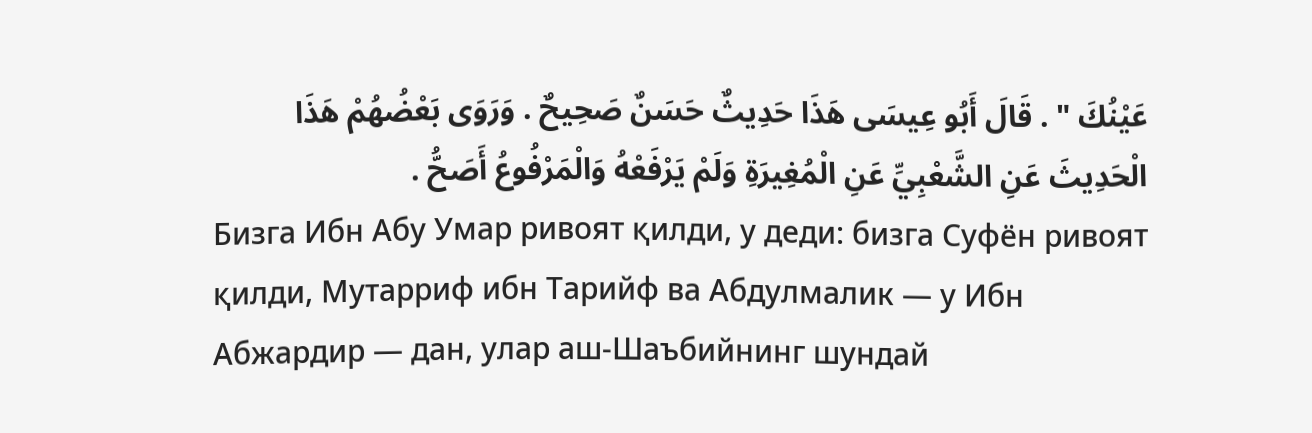عَيْنُكَ " . قَالَ أَبُو عِيسَى هَذَا حَدِيثٌ حَسَنٌ صَحِيحٌ . وَرَوَى بَعْضُهُمْ هَذَا الْحَدِيثَ عَنِ الشَّعْبِيِّ عَنِ الْمُغِيرَةِ وَلَمْ يَرْفَعْهُ وَالْمَرْفُوعُ أَصَحُّ .
Бизга Ибн Абу Умар ривоят қилди, у деди: бизга Суфён ривоят қилди, Мутарриф ибн Тарийф ва Абдулмалик — у Ибн Абжардир — дан, улар аш-Шаъбийнинг шундай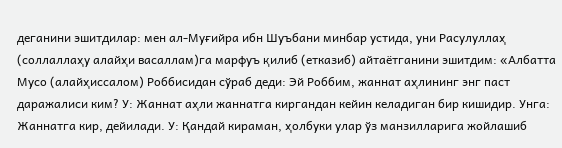деганини эшитдилар: мен ал-Муғийра ибн Шуъбани минбар устида, уни Расулуллаҳ (соллаллаҳу алайҳи васаллам)га марфуъ қилиб (етказиб) айтаётганини эшитдим: «Албатта Мусо (алайҳиссалом) Роббисидан сўраб деди: Эй Роббим, жаннат аҳлининг энг паст даражалиси ким? У: Жаннат аҳли жаннатга киргандан кейин келадиган бир кишидир. Унга: Жаннатга кир, дейилади. У: Қандай кираман, ҳолбуки улар ўз манзилларига жойлашиб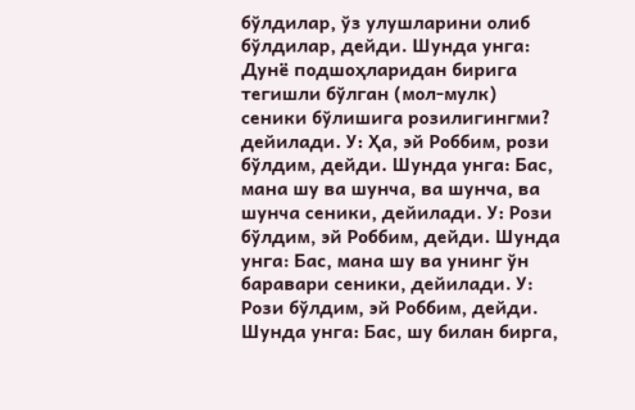бўлдилар, ўз улушларини олиб бўлдилар, дейди. Шунда унга: Дунё подшоҳларидан бирига тегишли бўлган (мол-мулк) сеники бўлишига розилигингми? дейилади. У: Ҳа, эй Роббим, рози бўлдим, дейди. Шунда унга: Бас, мана шу ва шунча, ва шунча, ва шунча сеники, дейилади. У: Рози бўлдим, эй Роббим, дейди. Шунда унга: Бас, мана шу ва унинг ўн баравари сеники, дейилади. У: Рози бўлдим, эй Роббим, дейди. Шунда унга: Бас, шу билан бирга,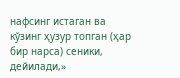нафсинг истаган ва кўзинг ҳузур топган (ҳар бир нарса) сеники, дейилади,»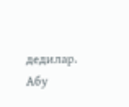дедилар. Абу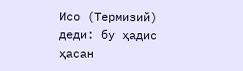Исо (Термизий) деди: бу ҳадис ҳасан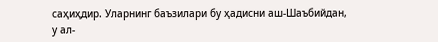саҳиҳдир. Уларнинг баъзилари бу ҳадисни аш-Шаъбийдан, у ал-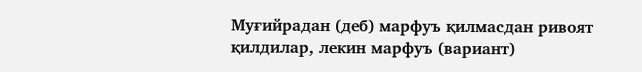Муғийрадан (деб) марфуъ қилмасдан ривоят қилдилар, лекин марфуъ (вариант)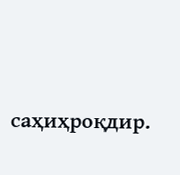саҳиҳроқдир.